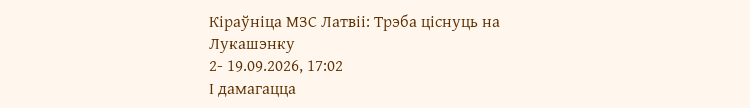Кіраўніца МЗС Латвіі: Трэба ціснуць на Лукашэнку
2- 19.09.2026, 17:02
І дамагацца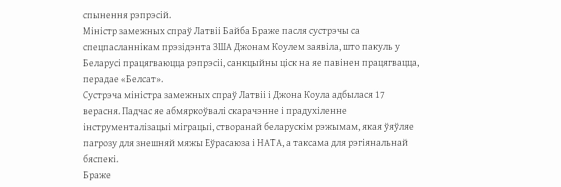спынення рэпрэсій.
Міністр замежных спраў Латвіі Байба Браже пасля сустрэчы са спецпасланнікам прэзідэнта ЗША Джонам Коулем заявіла, што пакуль у Беларусі працягваюцца рэпрэсіі, санкцыйны ціск на яе павінен працягвацца, перадае «Белсат».
Сустрэча міністра замежных спраў Латвіі і Джона Коула адбылася 17 верасня. Падчас яе абмяркоўвалі скарачэнне і прадухіленне інструменталізацыі міграцыі, створанай беларускім рэжымам, якая ўяўляе пагрозу для знешняй мяжы Еўрасаюза і НАТА, а таксама для рэгіянальнай бяспекі.
Браже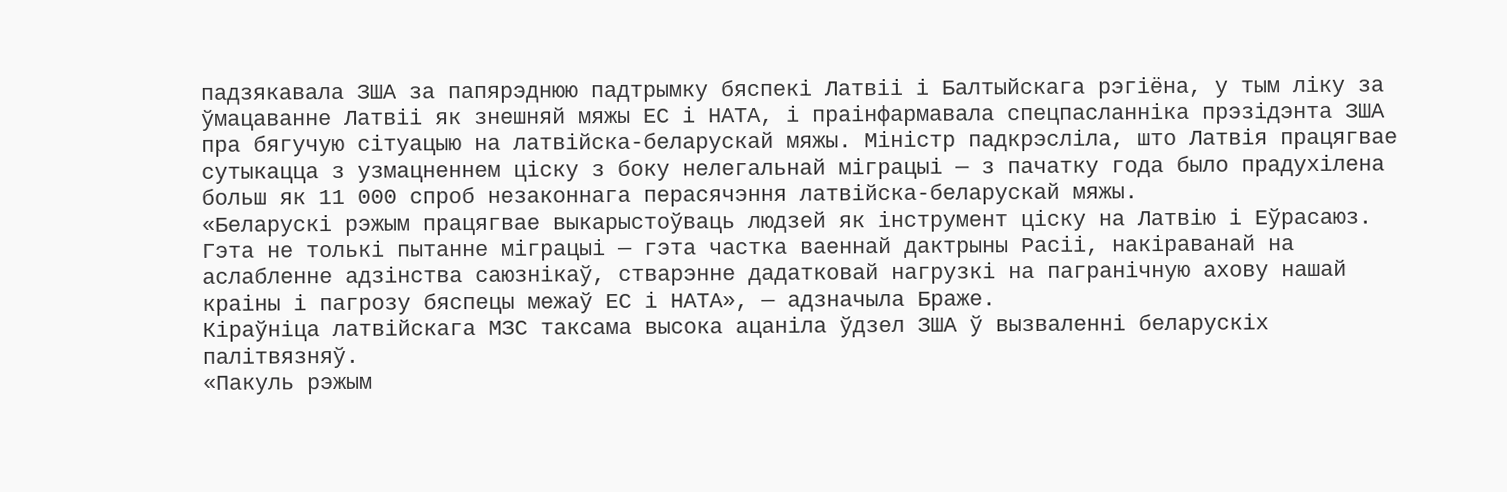падзякавала ЗША за папярэднюю падтрымку бяспекі Латвіі і Балтыйскага рэгіёна, у тым ліку за ўмацаванне Латвіі як знешняй мяжы ЕС і НАТА, і праінфармавала спецпасланніка прэзідэнта ЗША пра бягучую сітуацыю на латвійска-беларускай мяжы. Міністр падкрэсліла, што Латвія працягвае сутыкацца з узмацненнем ціску з боку нелегальнай міграцыі — з пачатку года было прадухілена больш як 11 000 спроб незаконнага перасячэння латвійска-беларускай мяжы.
«Беларускі рэжым працягвае выкарыстоўваць людзей як інструмент ціску на Латвію і Еўрасаюз. Гэта не толькі пытанне міграцыі — гэта частка ваеннай дактрыны Расіі, накіраванай на аслабленне адзінства саюзнікаў, стварэнне дадатковай нагрузкі на пагранічную ахову нашай краіны і пагрозу бяспецы межаў ЕС і НАТА», — адзначыла Браже.
Кіраўніца латвійскага МЗС таксама высока ацаніла ўдзел ЗША ў вызваленні беларускіх палітвязняў.
«Пакуль рэжым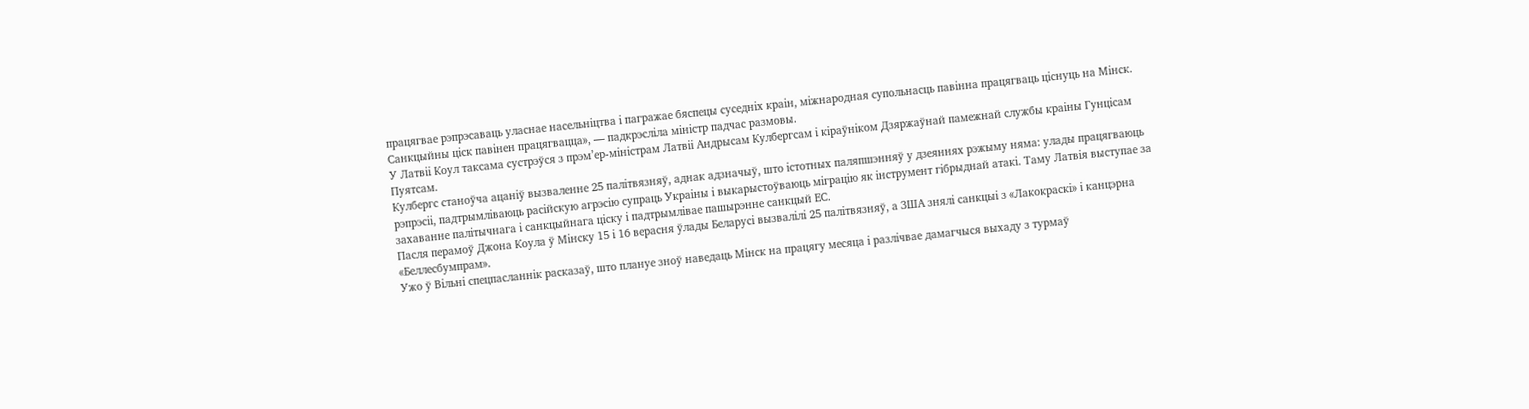працягвае рэпрэсаваць уласнае насельніцтва і пагражае бяспецы суседніх краін, міжнародная супольнасць павінна працягваць ціснуць на Мінск. Санкцыйны ціск павінен працягвацца», — падкрэсліла міністр падчас размовы.
У Латвіі Коул таксама сустрэўся з прэм’ер-міністрам Латвіі Андрысам Кулбергсам і кіраўніком Дзяржаўнай памежнай службы краіны Гунцісам Пуятсам.
Кулбергс станоўча ацаніў вызваленне 25 палітвязняў, аднак адзначыў, што істотных паляпшэнняў у дзеяннях рэжыму няма: улады працягваюць рэпрэсіі, падтрымліваюць расійскую агрэсію супраць Украіны і выкарыстоўваюць міграцію як інструмент гібрыднай атакі. Таму Латвія выступае за захаванне палітычнага і санкцыйнага ціску і падтрымлівае пашырэнне санкцый ЕС.
Пасля перамоў Джона Коула ў Мінску 15 і 16 верасня ўлады Беларусі вызвалілі 25 палітвязняў, а ЗША знялі санкцыі з «Лакокраскі» і канцэрна «Беллесбумпрам».
Ужо ў Вільні спецпасланнік расказаў, што плануе зноў наведаць Мінск на працягу месяца і разлічвае дамагчыся выхаду з турмаў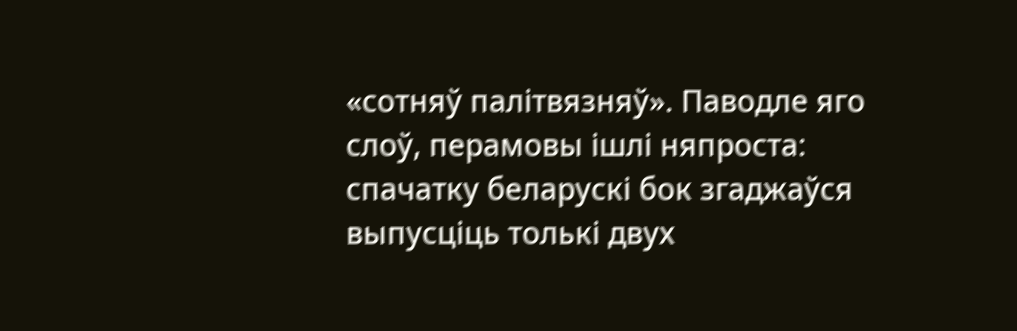«сотняў палітвязняў». Паводле яго слоў, перамовы ішлі няпроста: спачатку беларускі бок згаджаўся выпусціць толькі двух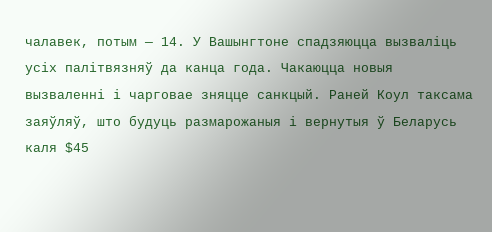чалавек, потым — 14. У Вашынгтоне спадзяюцца вызваліць усіх палітвязняў да канца года. Чакаюцца новыя вызваленні і чарговае зняцце санкцый. Раней Коул таксама заяўляў, што будуць размарожаныя і вернутыя ў Беларусь каля $45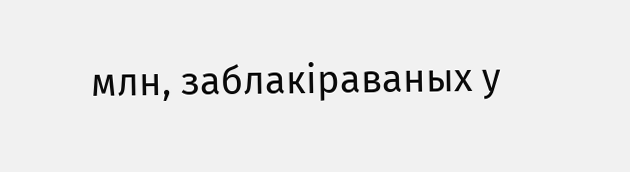млн, заблакіраваных у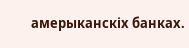амерыканскіх банках.